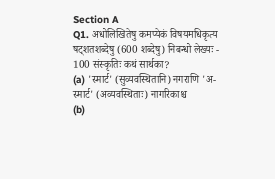Section A
Q1. अधोलिखितेषु कमप्येकं विषयमधिकृत्य षट्शतशब्देषु (600 शब्देषु) निबन्धो लेख्यः - 100 संस्कृतिः कथं सार्थका?
(a) 'स्मार्ट' (सुव्यवस्थितानि) नगराणि 'अ-स्मार्ट' (अव्यवस्थिताः) नागरिकाश्च
(b)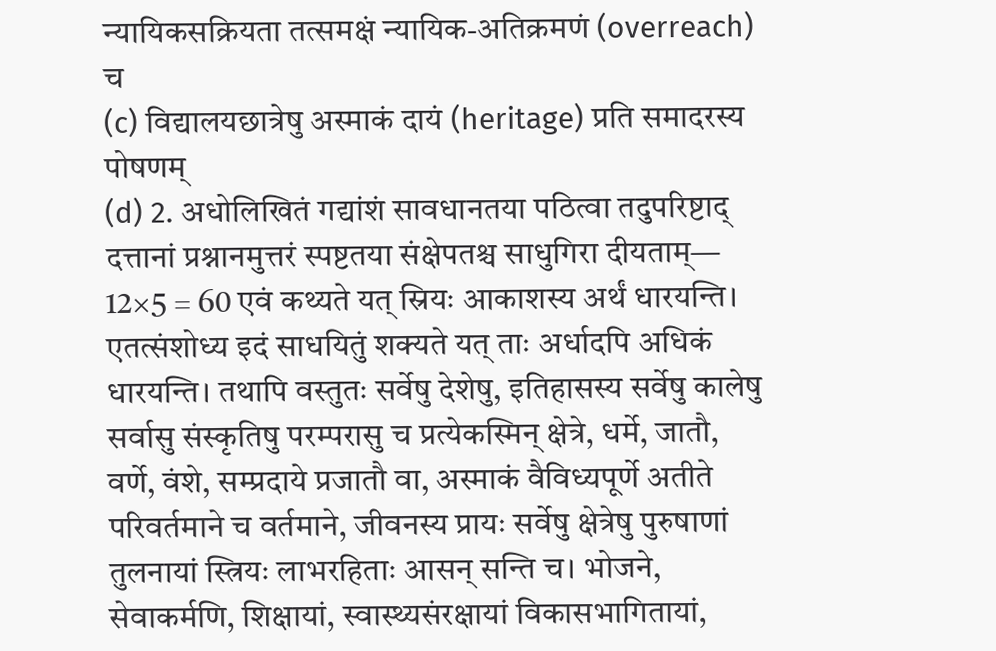न्यायिकसक्रियता तत्समक्षं न्यायिक-अतिक्रमणं (overreach) च
(c) विद्यालयछात्रेषु अस्माकं दायं (heritage) प्रति समादरस्य पोषणम्
(d) 2. अधोलिखितं गद्यांशं सावधानतया पठित्वा तदुपरिष्टाद् दत्तानां प्रश्नानमुत्तरं स्पष्टतया संक्षेपतश्च साधुगिरा दीयताम्— 12×5 = 60 एवं कथ्यते यत् स्रियः आकाशस्य अर्थं धारयन्ति। एतत्संशोध्य इदं साधयितुं शक्यते यत् ताः अर्धादपि अधिकं धारयन्ति। तथापि वस्तुतः सर्वेषु देशेषु, इतिहासस्य सर्वेषु कालेषु सर्वासु संस्कृतिषु परम्परासु च प्रत्येकस्मिन् क्षेत्रे, धर्मे, जातौ, वर्णे, वंशे, सम्प्रदाये प्रजातौ वा, अस्माकं वैविध्यपूर्णे अतीते परिवर्तमाने च वर्तमाने, जीवनस्य प्रायः सर्वेषु क्षेत्रेषु पुरुषाणां तुलनायां स्त्रियः लाभरहिताः आसन् सन्ति च। भोजने, सेवाकर्मणि, शिक्षायां, स्वास्थ्यसंरक्षायां विकासभागितायां,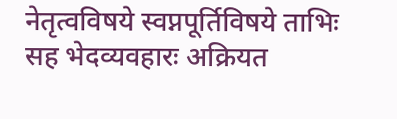नेतृत्वविषये स्वप्नपूर्तिविषये ताभिः सह भेदव्यवहारः अक्रियत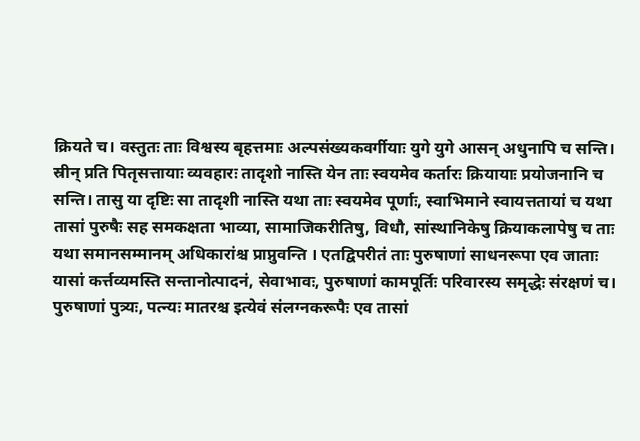क्रियते च। वस्तुतः ताः विश्वस्य बृहत्तमाः अल्पसंख्यकवर्गीयाः युगे युगे आसन् अधुनापि च सन्ति। स्रीन् प्रति पितृसत्तायाः व्यवहारः तादृशो नास्ति येन ताः स्वयमेव कर्तारः क्रियायाः प्रयोजनानि च सन्ति। तासु या दृष्टिः सा तादृशी नास्ति यथा ताः स्वयमेव पूर्णाः, स्वाभिमाने स्वायत्ततायां च यथा तासां पुरुषैः सह समकक्षता भाव्या, सामाजिकरीतिषु, विधौ, सांस्थानिकेषु क्रियाकलापेषु च ताः यथा समानसम्मानम् अधिकारांश्च प्राप्नुवन्ति । एतद्विपरीतं ताः पुरुषाणां साधनरूपा एव जाताः यासां कर्त्तव्यमस्ति सन्तानोत्पादनं, सेवाभावः, पुरुषाणां कामपूर्तिः परिवारस्य समृद्धेः संरक्षणं च। पुरुषाणां पुत्र्यः, पत्न्यः मातरश्च इत्येवं संलग्नकरूपैः एव तासां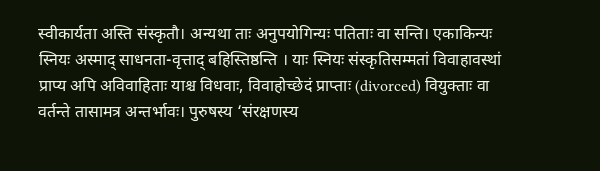स्वीकार्यता अस्ति संस्कृतौ। अन्यथा ताः अनुपयोगिन्यः पतिताः वा सन्ति। एकाकिन्यः स्नियः अस्माद् साधनता-वृत्ताद् बहिस्तिष्ठन्ति । याः स्नियः संस्कृतिसम्मतां विवाहावस्थां प्राप्य अपि अविवाहिताः याश्च विधवाः, विवाहोच्छेदं प्राप्ताः (divorced) वियुक्ताः वा वर्तन्ते तासामत्र अन्तर्भावः। पुरुषस्य ‘संरक्षणस्य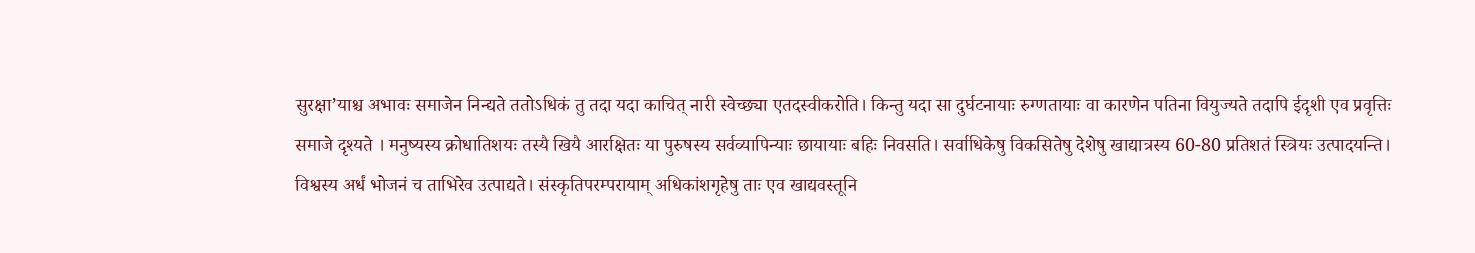सुरक्षा’याश्च अभावः समाजेन निन्द्यते ततोऽधिकं तु तदा यदा काचित् नारी स्वेच्छ्या एतदस्वीकरोति। किन्तु यदा सा दुर्घटनायाः रुग्णतायाः वा कारणेन पतिना वियुज्यते तदापि ईदृशी एव प्रवृत्तिः समाजे दृश्यते । मनुष्यस्य क्रोधातिशयः तस्यै खियै आरक्षितः या पुरुषस्य सर्वव्यापिन्याः छायायाः बहिः निवसति। सर्वाधिकेषु विकसितेषु देशेषु खाद्यात्रस्य 60-80 प्रतिशतं स्त्रियः उत्पादयन्ति। विश्वस्य अर्धं भोजनं च ताभिरेव उत्पाद्यते। संस्कृतिपरम्परायाम् अधिकांशगृहेषु ताः एव खाद्यवस्तूनि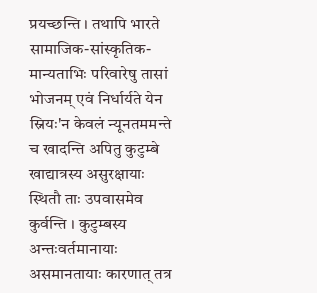प्रयच्छन्ति । तथापि भारते सामाजिक-सांस्कृतिक-मान्यताभिः परिवारेषु तासां भोजनम् एवं निर्धार्यते येन स्नियः'न केवलं न्यूनतममन्ते च खादन्ति अपितु कुटुम्बे खाद्यात्रस्य असुरक्षायाः स्थितौ ताः उपवासमेव कुर्वन्ति । कुटुम्बस्य अन्तःवर्तमानायाः असमानतायाः कारणात् तत्र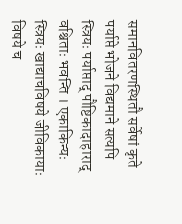समानवितरणस्थितौ सर्वेषां कृते पर्याप्ते भोजने विद्यमाने सत्यपि स्त्रियः पर्याप्ताद् पौष्टिकादाहाराद् वश्चिताः भवन्ति । एकाकिन्यः स्त्रियः खाद्याचविषये जीविकायाः विषये च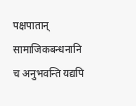पक्षपातान् सामाजिकबन्धनानि च अनुभवन्ति यद्यपि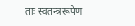ताः स्वतन्त्ररूपेण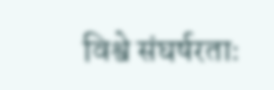विश्वे संघर्षरताः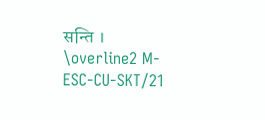सन्ति । \overline2 M-ESC-CU-SKT/21